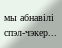мы абнавілі спэл-чэкер...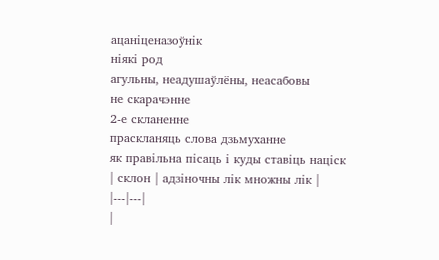ацаніценазоўнік
ніякі род
агульны, неадушаўлёны, неасабовы
не скарачэнне
2-е скланенне
праскланяць слова дзьмуханне
як правільна пісаць і куды ставіць націск
| склон | адзіночны лік множны лік |
|---|---|
|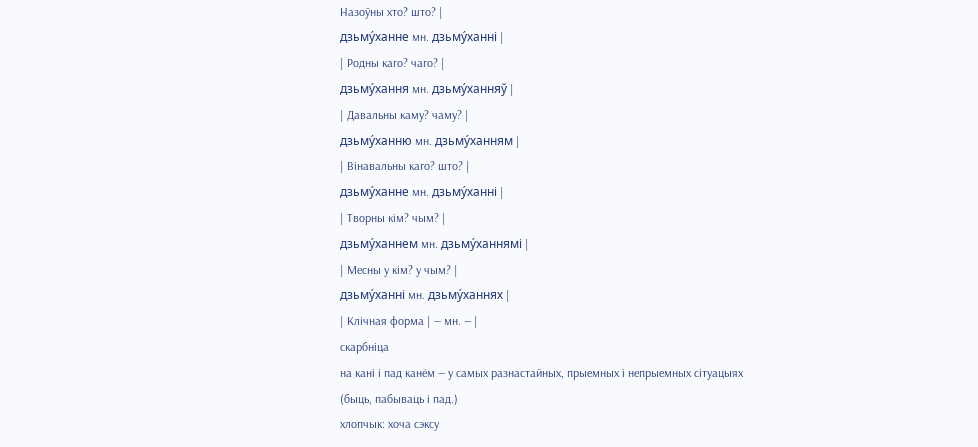Назоўны хто? што? |
дзьму́ханне мн. дзьму́ханні |
| Родны каго? чаго? |
дзьму́хання мн. дзьму́ханняў |
| Давальны каму? чаму? |
дзьму́ханню мн. дзьму́ханням |
| Вінавальны каго? што? |
дзьму́ханне мн. дзьму́ханні |
| Творны кім? чым? |
дзьму́ханнем мн. дзьму́ханнямі |
| Месны у кім? у чым? |
дзьму́ханні мн. дзьму́ханнях |
| Клічная форма | — мн. — |
скарбніца
на кані і пад канём — у самых разнастайных, прыемных і непрыемных сітуацыях (быць, пабываць і пад.)
хлопчык: хоча сэксу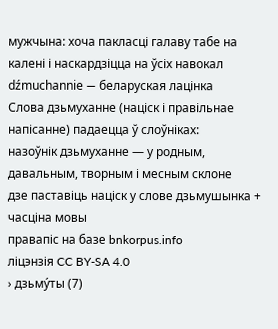мужчына: хоча пакласці галаву табе на калені і наскардзіцца на ўсіх навокал
dźmuchannie — беларуская лацінка
Слова дзьмуханне (націск і правільнае напісанне) падаецца ў слоўніках:
назоўнік дзьмуханне — у родным, давальным, творным і месным склоне
дзе паставіць націск у слове дзьмушынка + часціна мовы
правапіс на базе bnkorpus.info
ліцэнзія CC BY-SA 4.0
› дзьму́ты (7)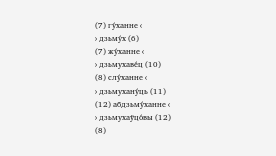(7) гу́ханне ‹
› дзьму́х (6)
(7) жу́ханне ‹
› дзьмухаве́ц (10)
(8) слу́ханне ‹
› дзьмухану́ць (11)
(12) абдзьму́ханне ‹
› дзьмухаўцо́вы (12)
(8)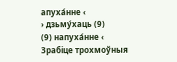апуха́нне ‹
› дзьму́хаць (9)
(9) напуха́нне ‹
Зрабіце трохмоўныя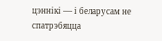цэннікі — і беларусам не спатрэбяцца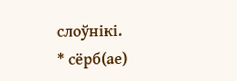слоўнікі.
* сёрб(ае)